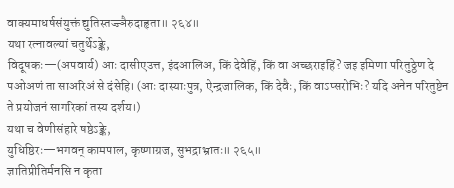वाक्यमाधर्षसंयुक्तं द्युतिस्तज्ज्ञैरुदाहृता॥ २६४॥
यथा रत्नावल्यां चतुर्थेऽङ्के,
विदूषकः—(अपवार्य) आः दासीएउत्त, इंदआलिअ, किं देवेहिं, किं वा अच्छराइहिं? जइ इमिणा परितुठ्ठेण दे पओअणं ता साअरिअं से दंसेहि। (आः दास्याःपुत्र, ऐन्द्रजालिक, किं देवैः, किं वाऽप्सरोभिः? यदि अनेन परितुष्टेन ते प्रयोजनं सागरिकां तस्य दर्शय।)
यथा च वेणीसंहारे षष्ठेऽङ्के,
युधिष्ठिरः—भगवन् कामपाल, कृष्णाग्रज, सुभद्राभ्रातः॥ २६५॥
ज्ञातिप्रीतिर्मनसि न कृता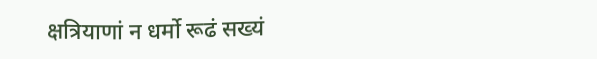क्षत्रियाणां न धर्मो रूढं सख्यं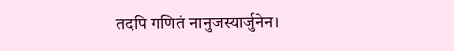तदपि गणितं नानुजस्यार्जुनेन।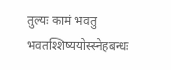तुल्यः कामं भवतु भवतश्शिष्ययोस्स्नेहबन्धः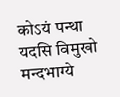कोऽयं पन्था यदसि विमुखो मन्दभाग्ये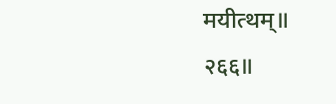मयीत्थम्॥ २६६॥